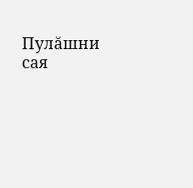Пулăшни сая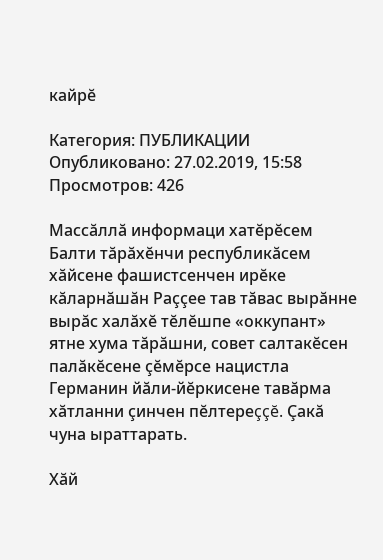кайрĕ

Категория: ПУБЛИКАЦИИ Опубликовано: 27.02.2019, 15:58 Просмотров: 426

Массăллă информаци хатĕрĕсем Балти тăрăхĕнчи республикăсем хăйсене фашистсенчен ирĕке кăларнăшăн Раççее тав тăвас вырăнне вырăс халăхĕ тĕлĕшпе «оккупант» ятне хума тăрăшни, совет салтакĕсен палăкĕсене çĕмĕрсе нацистла Германин йăли-йĕркисене тавăрма хăтланни çинчен пĕлтереççĕ. Çакă чуна ыраттарать.

Хăй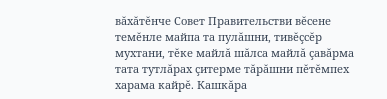вăхăтĕнче Совет Правительстви вĕсене темĕнле майпа та пулăшни, тивĕçсĕр мухтани, тĕке майлă шăлса майлă çавăрма тата тутлăрах çитерме тăрăшни пĕтĕмпех харама кайрĕ. Кашкăра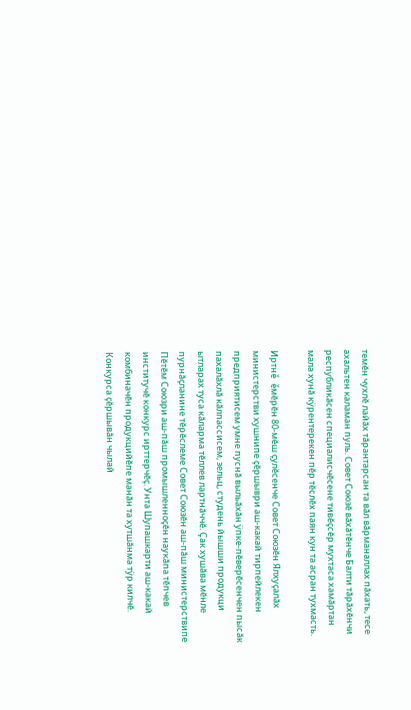темĕн чухлĕ лайăх тăрантарсан та вăл вăрманаллах пăхать, тесе ахальтен каламан пуль. Совет Союзĕ вăхăтĕнче Балти тăрăхĕнчи республикăсен специалисчĕсене тивĕçсĕр мухтаса хамăртан мала хунă кÿрентерекен пĕр тĕслĕх паян кун та асран тухмасть.

Иртнĕ ĕмĕрĕн 80-мĕш çулĕсенче Совет Союзĕн Ялхуçалăх министерстви хушнипе çĕршыври аш-какай тирпейлекен предприятисем умне пуснă выльăхăн ÿпке-пĕверĕсенчен пысăк пахалăхлă кăлпассисем, зельц, студень йышши продукци ытларах туса кăларма тĕллев лартнăччĕ. Çак хушăва мĕнле пурнăçланине тĕрĕслеме Совет Союзĕн аш-пăш министерствипе Пĕтĕм Союзри аш-пăш промышленноçĕн наукăпа тĕпчев институчĕ конкурс ирттерчĕç. Унта Шупашкарти аш-какай комбиначĕн продукцийĕпе манăн та хутшăнма тÿр килчĕ. Конкурса çĕршывăн чылай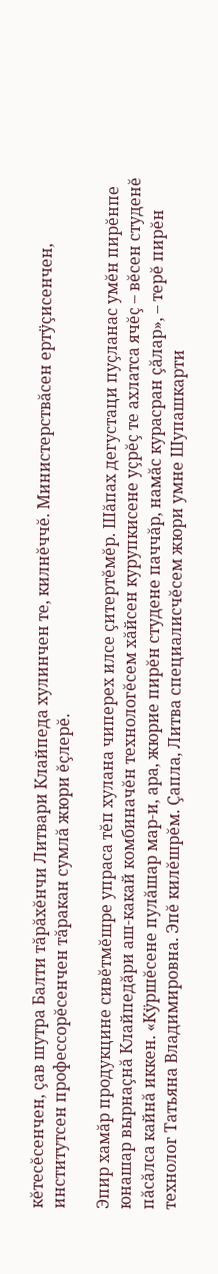кĕтесĕсенчен, çав шутра Балти тăрăхĕнчи Литвари Клайпеда хулинчен те, килнĕччĕ. Министерствăсен ертÿçисенчен, институтсен профессорĕсенчен тăракан сумлă жюри ĕçлерĕ.

Эпир хамăр продукцине сивĕтмĕшре упраса тĕп хулана чиперех илсе çитертĕмĕр. Шăпах дегустаци пуçланас умĕн пирĕнпе юнашар вырнаçнă Клайпедăри аш-какай комбиначĕн технологĕсем хăйсен курупкисене уçрĕç те ахлатса ячĕç – вĕсен студенĕ пăсăлса кайнă иккен. «Кÿршĕсене пулăшар мар-и, ара, жюрие пирĕн студене паччăр, намăс курасран çăлар», – терĕ пирĕн технолог Татьяна Владимировна. Эпĕ килĕшрĕм. Çапла, Литва специалисчĕсем жюри умне Шупашкарти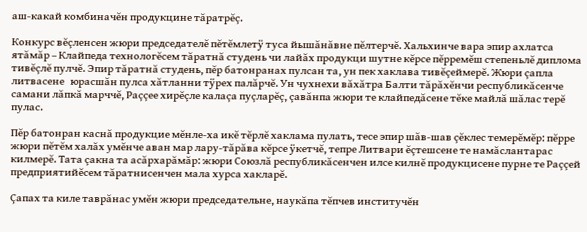аш-какай комбиначĕн продукцине тăратрĕç.

Конкурс вĕçленсен жюри председателĕ пĕтĕмлетÿ туса йышăнăвне пĕлтерчĕ. Хальхинче вара эпир ахлатса ятăмăр – Клайпеда технологĕсем тăратнă студень чи лайăх продукци шутне кĕрсе пĕрремĕш степеньлĕ диплома тивĕçлĕ пулчĕ. Эпир тăратнă студень, пĕр батонранах пулсан та, ун пек хаклава тивĕçеймерĕ. Жюри çапла литвасене   юрасшăн пулса хăтланни тÿрех палăрчĕ. Ун чухнехи вăхăтра Балти тăрăхĕнчи республикăсенче самани лăпкă марччĕ, Раççее хирĕçле калаçа пуçларĕç, çавăнпа жюри те клайпедăсене тĕке майлă шăлас терĕ пулас.

Пĕр батонран каснă продукцие мĕнле-ха икĕ тĕрлĕ хаклама пулать, тесе эпир шăв-шав çĕклес темерĕмĕр: пĕрре жюри пĕтĕм халăх умĕнче аван мар лару-тăрăва кĕрсе ÿкетчĕ, тепре Литвари ĕçтешсене те намăслантарас килмерĕ. Тата çакна та асăрхарăмăр: жюри Союзлă республикăсенчен илсе килнĕ продукцисене пурне те Раççей предприятийĕсем тăратнисенчен мала хурса хакларĕ.

Çапах та киле таврăнас умĕн жюри председательне, наукăпа тĕпчев институчĕн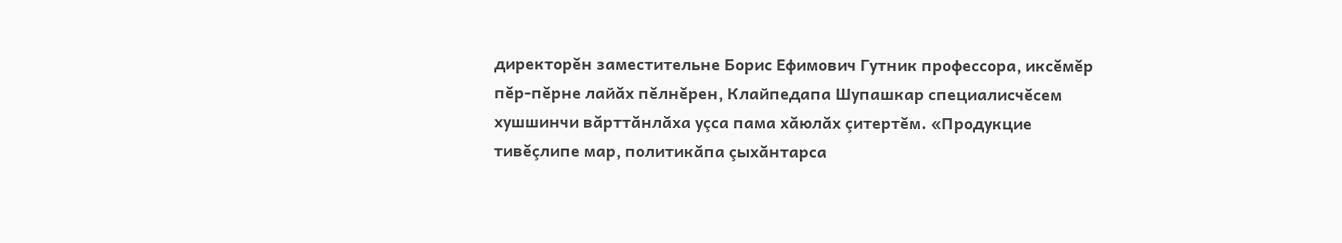директорĕн заместительне Борис Ефимович Гутник профессора, иксĕмĕр пĕр-пĕрне лайăх пĕлнĕрен, Клайпедапа Шупашкар специалисчĕсем хушшинчи вăрттăнлăха уçса пама хăюлăх çитертĕм. «Продукцие тивĕçлипе мар, политикăпа çыхăнтарса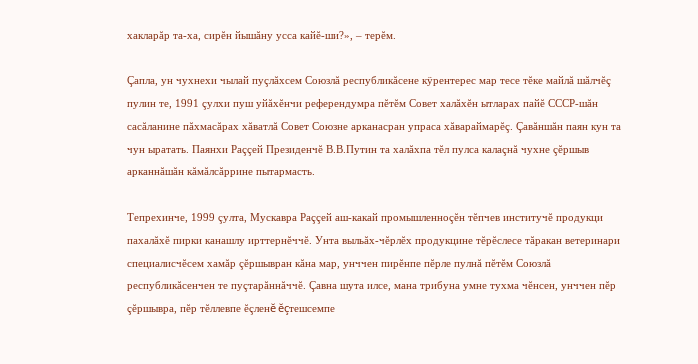хакларăр та-ха, сирĕн йышăну усса кайĕ-ши?», – терĕм.

Çапла, ун чухнехи чылай пуçлăхсем Союзлă республикăсене кÿрентерес мар тесе тĕке майлă шăлчĕç пулин те, 1991 çулхи пуш уйăхĕнчи референдумра пĕтĕм Совет халăхĕн ытларах пайĕ СССР-шăн сасăланине пăхмасăрах хăватлă Совет Союзне арканасран упраса хăвараймарĕç. Çавăншăн паян кун та чун ыратать. Паянхи Раççей Президенчĕ В.В.Путин та халăхпа тĕл пулса калаçнă чухне çĕршыв арканнăшăн кăмăлсăррине пытармасть.

Тепрехинче, 1999 çулта, Мускавра Раççей аш-какай промышленноçĕн тĕпчев институчĕ продукци пахалăхĕ пирки канашлу ирттернĕччĕ. Унта выльăх-чĕрлĕх продукцине тĕрĕслесе тăракан ветеринари специалисчĕсем хамăр çĕршывран кăна мар, унччен пирĕнпе пĕрле пулнă пĕтĕм Союзлă республикăсенчен те пуçтарăннăччĕ. Çавна шута илсе, мана трибуна умне тухма чĕнсен, унччен пĕр çĕршывра, пĕр тĕллевпе ĕçленĕ ĕçтешсемпе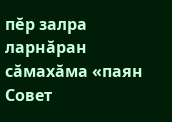пĕр залра ларнăран сăмахăма «паян Совет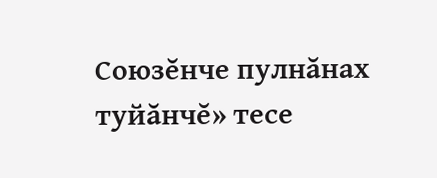Союзĕнче пулнăнах туйăнчĕ» тесе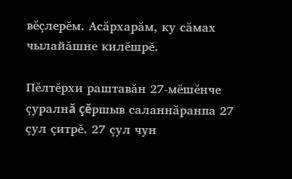вĕçлерĕм. Асăрхарăм, ку сăмах чылайăшне килĕшрĕ.

Пĕлтĕрхи раштавăн 27-мĕшĕнче çуралнă çĕршыв саланнăранпа 27 çул çитрĕ. 27 çул чун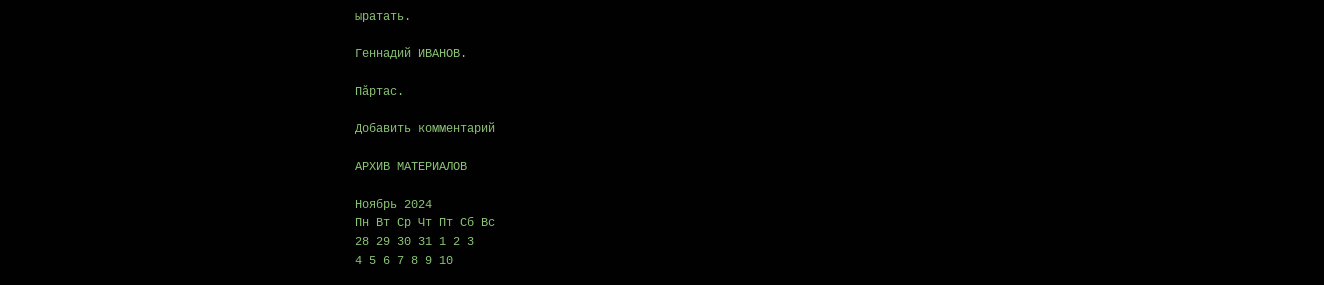ыратать.

Геннадий ИВАНОВ.

Пăртас.

Добавить комментарий

АРХИВ МАТЕРИАЛОВ

Ноябрь 2024
Пн Вт Ср Чт Пт Сб Вс
28 29 30 31 1 2 3
4 5 6 7 8 9 10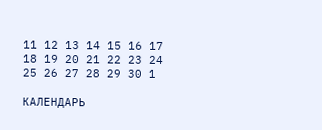11 12 13 14 15 16 17
18 19 20 21 22 23 24
25 26 27 28 29 30 1

КАЛЕНДАРЬ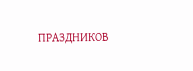ПРАЗДНИКОВ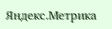Яндекс.Метрика